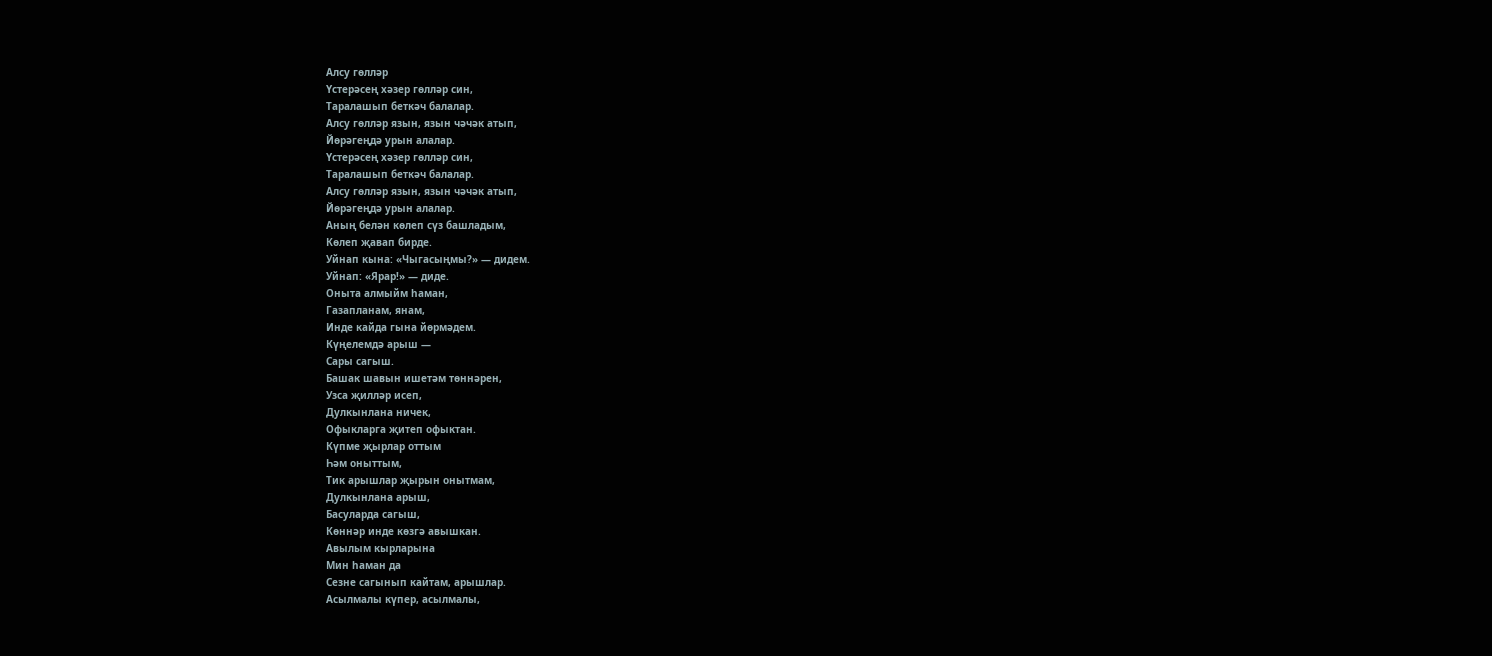Алсу гөлләр
Үстерәсең хәзер гөлләр син,
Таралашып беткәч балалар.
Алсу гөлләр язын, язын чәчәк атып,
Йөрәгеңдә урын алалар.
Үстерәсең хәзер гөлләр син,
Таралашып беткәч балалар.
Алсу гөлләр язын, язын чәчәк атып,
Йөрәгеңдә урын алалар.
Аның белән көлеп сүз башладым,
Көлеп җавап бирде.
Уйнап кына: «Чыгасыңмы?» — дидем.
Уйнап: «Ярар!» — диде.
Оныта алмыйм һаман,
Газапланам, янам,
Инде кайда гына йөрмәдем.
Күңелемдә арыш —
Сары сагыш.
Башак шавын ишетәм төннәрен,
Узса җилләр исеп,
Дулкынлана ничек,
Офыкларга җитеп офыктан.
Күпме җырлар оттым
Һәм оныттым,
Тик арышлар җырын онытмам,
Дулкынлана арыш,
Басуларда сагыш,
Көннәр инде көзгә авышкан.
Авылым кырларына
Мин һаман да
Сезне сагынып кайтам, арышлар.
Асылмалы күпер, асылмалы,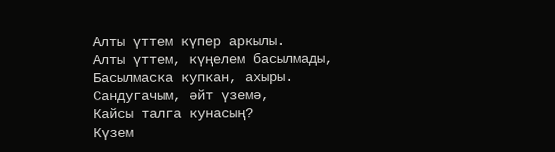Алты үттем күпер аркылы.
Алты үттем, күңелем басылмады,
Басылмаска купкан, ахыры.
Сандугачым, әйт үземә,
Кайсы талга кунасың?
Күзем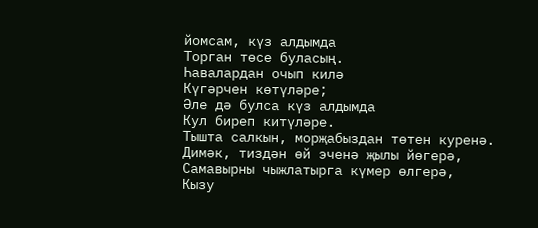йомсам, күз алдымда
Торган төсе буласың.
Һавалардан очып килә
Күгәрчен көтүләре;
Әле дә булса күз алдымда
Кул биреп китүләре.
Тышта салкын, морҗабыздан төтен куренә.
Димәк, тиздән өй эченә җылы йөгерә,
Самавырны чыжлатырга күмер өлгерә,
Кызу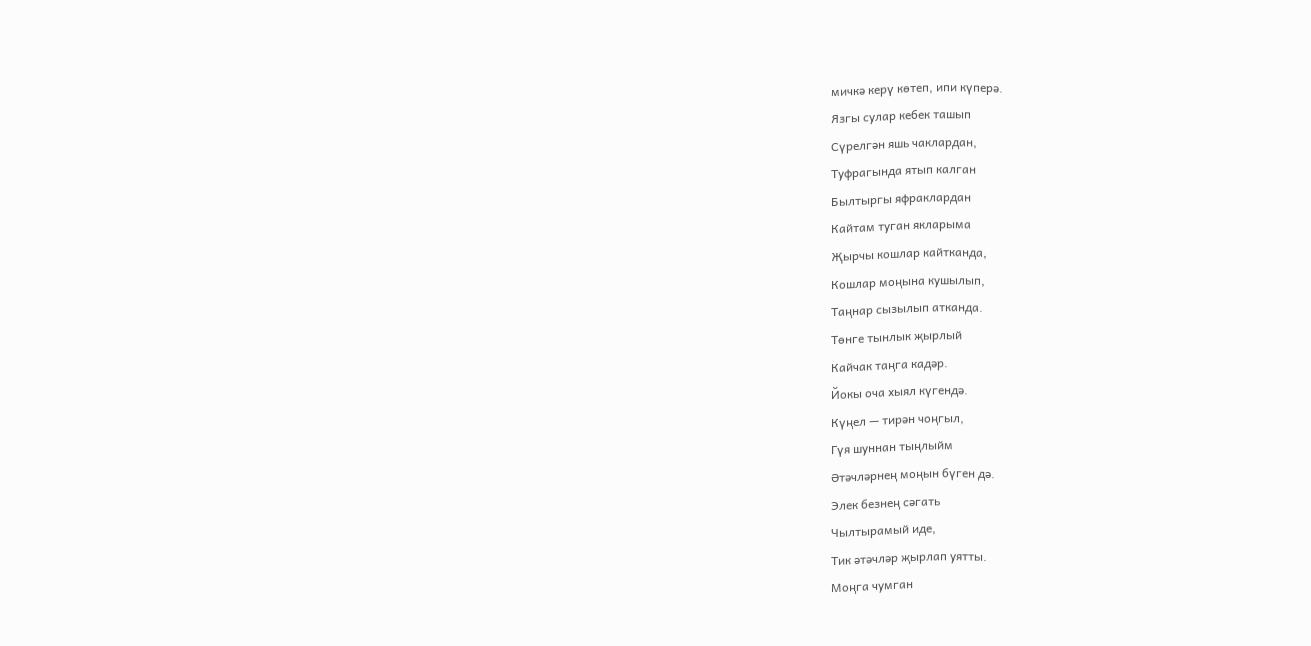мичкә керү көтеп, ипи күперә.
Язгы сулар кебек ташып
Сүрелгән яшь чаклардан,
Туфрагында ятып калган
Былтыргы яфраклардан
Кайтам туган якларыма
Җырчы кошлар кайтканда,
Кошлар моңына кушылып,
Таңнар сызылып атканда.
Төнге тынлык җырлый
Кайчак таңга кадәр.
Йокы оча хыял күгендә.
Күңел — тирән чоңгыл,
Гүя шуннан тыңлыйм
Әтәчләрнең моңын бүген дә.
Элек безнең сәгать
Чылтырамый иде,
Тик әтәчләр җырлап уятты.
Моңга чумган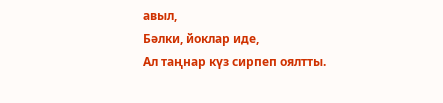авыл,
Бәлки, йоклар иде,
Ал таңнар күз сирпеп оялтты.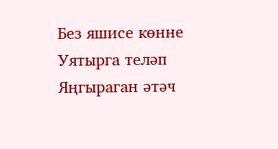Без яшисе көнне
Уятырга теләп
Яңгыраган әтәч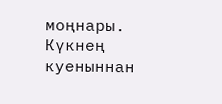моңнары.
Күкнең куеныннан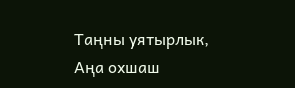Таңны уятырлык,
Аңа охшаш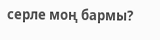серле моң бармы?